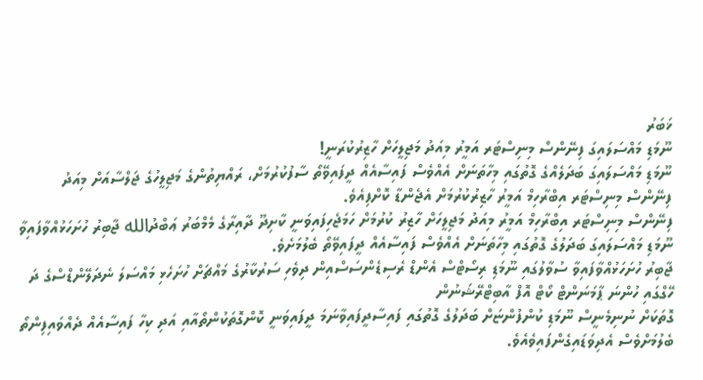ޚަބަރު
ނޫމަޑި މައްސަލައިގަ ފިނޭންސް މިނިސްޓަރ އަމީރު މިއަދު މަޖިލީހަށް ހާޒިރުކުރަނީ!
ނޫމަޑި މައްސަލައިގަ ބަދަލެއްގެ ގޮތުގައި މިހާތަނަށް އެއްވެސް ފައިސާއެއް ދީފައިވޭތޯ ސާފުކުރުމަށް، ރައްޔިތުންގެ މަޖިލީހުގެ ޖަލްސާއަށް މިއަދު ފިނޭންސް މިނިސްޓަރ އިބްރާހިމް އަމީރު ހާޒިރުކުރުމަށް އެޖެންޑާ ކޮށްފިއެވެ.
ފިނޭންސް މިނިސްޓަރ އިބްރާހިމް އަމީރު މިއަދު މަޖިލީހަށް ހާޒިރު ކުރުމަށް ހަމަޖެހިފައިވަނީ ކާށިދޫ ދާއިރާގެ މެމްބަރު ޢަބްދުالله ޖާބިރު ހުށަހަޅުއްވާފައިވާ ނޫމަޑި މައްސަލައިގަ ބަދަލުގެ ގޮތުގައި މިހާތަނަށް އެއްވެސް ފައިސާއެއް ދީފައިވޭތޯ ބެލުމަށެވެ.
ޖާބިރު ހުށަހަޅުއްވާފައިވާ ސުވާލުގައި ނޫމަޑި ރިސޯޓްސް އެންޑް ރެސިޑެންސަސްއިން ދިވެހި ސަރުކާރުގެ މައްޗަށް ހުށަހެޅި މައްސަލަ ނެދަލޭންޑްސްގެ ދަ ހޭގްގައި ހުންނަ ޕާމަނަންޓް ކޯޓް އޮފް އާބިޓްރޭޝަނުން
ގޮތަކަށް ނުނިމެނީސް ނޫމަޑި ކުންފުންޏަށް ބަދަލުގެ ގޮތުގައި ފައިސާދީފައިވާނަމަ ދީފައިވަނީ ކޮންގޮތަކުންތޯއާއި އަދި ކިހާ ފައިސާއެއް ދެއްވައިފިންތޯ ބެލުމަށްވެސް އެދިވަޑައިގެންފައިވެއެވެ.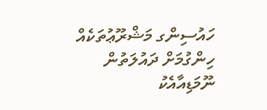ހައުސިންގ މަޝްރޫޢުތަކެއް ހިންގުމަށް ދައުލަތުން ނޫމަޑިއާއެކު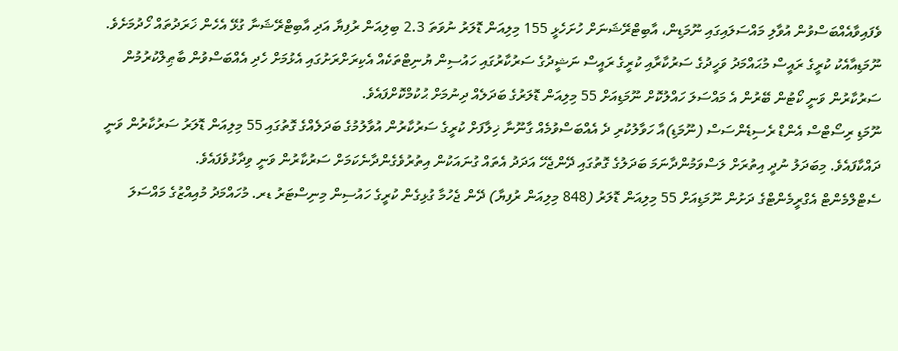ވެފައިވާއެއްބަސްވުން އުވާލި މައްސަލައިގައި ނޫމަޑިން، އާބިޓްރޭޝަނަށް ހުށަހެޅީ 155 މިލިއަން ޑޮލަރު ނުވަތަ 2.3 ބިލިއަން ރުފިޔާ އަދި އާބިޓްރޭޝަނާ ގުޅޭ އެހެން ޚަރަދުތައް ހޯދުމަށެވެ. ނޫމަޑިއާއެކު ކުރީގެ ރައީސް މުޙައްމަދު ވަހީދުގެ ސަރުކާރާއި ކުރީގެ ރައީސް ނަޝީދުގެ ސަރުކާރުގައި ހައުސިން ޔުނިޓްތަކެއް އެކިރަށްރަށުގައި އެޅުމަށް ހެދި އެއްބަސްވުން ބާޠިލްކުރުމުން ސަރުކާރުން ވަނީ ކޯޓުން ބޭރުން އެ މައްސަލަ ހައްލުކޮށް ނޫމަޑިއަށް 55 މިލިއަން ޑޮލަރުގެ ބަދަލެއް ދިނުމަށް ޙުކުމްކޮށްފައެވެ.
ނޫމަޑި ރިސޯޓްސް އެންޑް ރެސިޑެންސަސް (ނޫމަޑި)އާ ހަވާލުކުރި ދެ އެއްބަސްވުމެއް ގާނޫނާ ޚިލާފަށް ކުރީގެ ސަރުކާރުން އުވާލުމުގެ ބަދަލެއްގެ ގޮތުގައި 55 މިލިއަން ޑޮލަރު ސަރުކާރުން ވަނީ ދައްކާފައެވެ. މިބަދަލު ނުދީ އިތުރަށް ލަސްވަމުންދާނަމަ ބަދަލުގެ ގޮތުގައި ދޭންޖެހޭ އަދަދު އެތައް ގުނައަކުން އިތުރުވެގެންދާނެކަމަށް ސަރުކާރުން ވަނީ ވިދާޅުވެފައެވެ.
ސެޓްލްމެންޓް އެގްރީމެންޓްގެ ދަށުން ނޫމަޑިއަށް 55 މިލިއަން ޑޮލަރު (848 މިލިއަން ރުފިޔާ) ދޭން ޖެހުމާ ގުޅިގެން ކުރީގެ ހައުސިން މިނިސްޓަރު ޑރ. މުހައްމަދު މުއިއްޒުގެ މައްސަލަ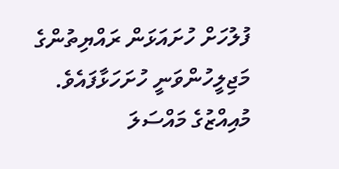ފުލުހަށް ހުށައަޅަން ރައްޔިތުންގެ މަޖިލީހުންވަނީ ހުށަހަޅާފައެވެ. މުއިއްޒުގެ މައްސަލަ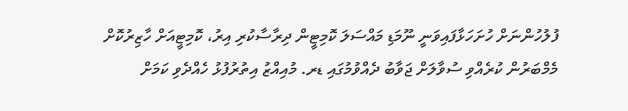ފުލުހުންނަށް ހުށަހަޅާފައިވަނީ ނޫމަޑި މައްސަލަ ކޮމިޓީން ދިރާސާކުރި އިރު، ކޮމިޓީއަށް ހާޒިރުކޮށް މެމްބަރުން ކުރެއްވި ސުވާލަށް ޖަވާބު ދެއްވުމުގައި ޑރ. މުއިއްޒު އިތުރުފުޅު ހެއްދެވި ކަމަށް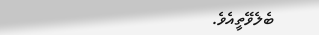ބެލެވޭތީއެވެ.